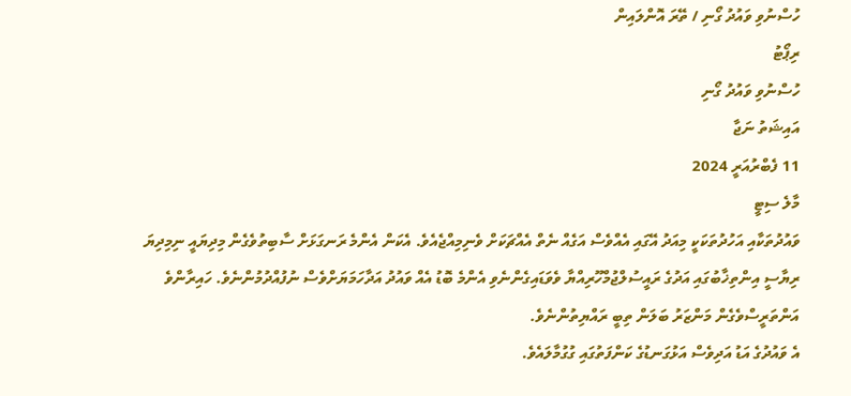ހުސްނުވި ވައުދު ގޯނި / ތޭރަ އޮންލައިން
ރިޕޯޓު
ހުސްނުވި ވައުދު ގޯނި
އައިޝަތު ނަޖާ
11 ފެބްރުއަރީ 2024
މާލެ ސިޓީ
ވައުދުތަކާއި އަހުދުތަކަކީ މިއަދު އޭގައި އެއްވެސް އަގެއް ނެތް އެއްޗަކަށް ވެނިމިއްޖެއެވެ. އެކަން އެންމެ ރަނގަޅަށް ސާބިތުވެގެން މިދިޔައީ ނިމިދިޔަ ރިޔާސީ އިންތިޚާބުގައި އަދުގެ ރައީސުލްޖުމްހޫރިއްޔާ ވެވަޑައިގެންނެވި އެންމެ ބޮޑު އެއް ވައުދު އަދާހަމަޔަށްވެސް ނުފުއްދުމުންނެވެ. ހައިރާންވެ އަންތަރީސްވެގެން މަންޒަރު ބަލަން ތިބީ ރައްޔިތުންނެވެ.
އެ ވައުދުގެ އަޑު އަދިވެސް އަޅުގަނޑުގެ ކަންފަތުގައި ގުގުމާލައެވެ.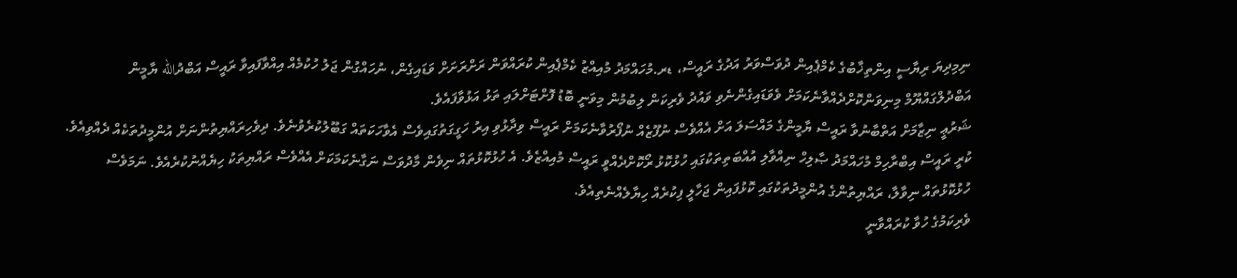ނިމިދިޔަ ރިޔާސީ އިންތިޚާބުގެ ކެމްޕެއިން ދުވަސްވަރު އަދުގެ ރައީސް، ޑރ.މުހައްމަދު މުއިއްޒު ކެމްޕެއިން ކުރައްވަން ރަށްރަށަށް ވަޑައިގެން، ނުހައްގުން ޖަލު ހުކުމެއް އިއްވާފައިވާ ރައީސް އަބްދުالله ޔާމީން އަބްދުލްގައްޔޫމް މިނިވަންކޮށްދެއްވާނެކަމަށް ވެވަޑައިގެންނެވި ވައުދު ވެރިކަން ލިބުމުން މިވަނީ ބޮޑު ފޮށްޓަށްލައި ތަޅު އަޅުވާފައެވެ.
ޝަރުޢީ ނިޒާމަށް އަތްބާނުވާ ރައީސް ޔާމީންގެ މައްސަލަ އަށް އެއްވެސް ނުފޫޒެއް ނުފޯރުވާނެކަމަށް ރައީސް ވިދާޅުވި އިރު ހަގީގަތުގައިވެސް އެވާހަކަތައް ގަބޫލުކުރެވުނެވެ. ދިވެހިރައްޔިތުންނަށް އުންމީދުތަކެއް ދެއްވިއެވެ. ކުރީ ރައީސް އިބްރާހިމް މުހައްމަދު ޞާލިހް ނިއްވާލި އުއްބަތިތަކުގައި ހުޅުކޮޅު ރޯކޮށްދެއްވީ ރައީސް މުއިއްޒެވެ. އެ ހުޅުކޮޅުތައް ނިވެން މާދުވަސް ނަގާނެކަމަކަށް އެއްވެސް ރައްޔިތަކު ހިޔެއްނުކުރެއެވެ. ނަމަވެސް ހުޅުކޮޅުތައް ނިވާލާ، ރައްޔިތުންގެ އުންމީދުތަކުގައި ކޮޅުފައިން ޖަހާލީ ފިކުރެއް ހިޔާލެއްނެތިއެވެ.
ވެރިކަމުގެ ހުވާ ކުރައްވާނީ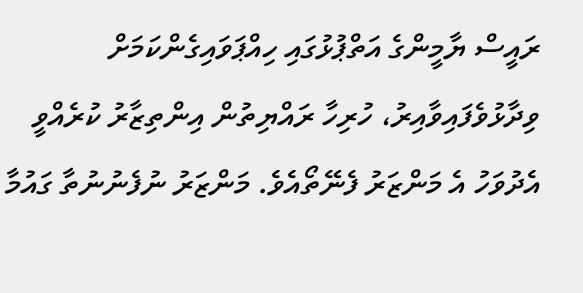ރައީސް ޔާމީންގެ އަތްޕުޅުގައި ހިއްޕަވައިގެންކަމަށް ވިދާޅުވެފައިވާއިރު، ހުރިހާ ރައްޔިތުން އިންތިޒާރު ކުރެއްވީ އެދުވަހު އެ މަންޒަރު ފެނޭތޯއެވެ. މަންޒަރު ނުފެނުނުތާ ގައުމާ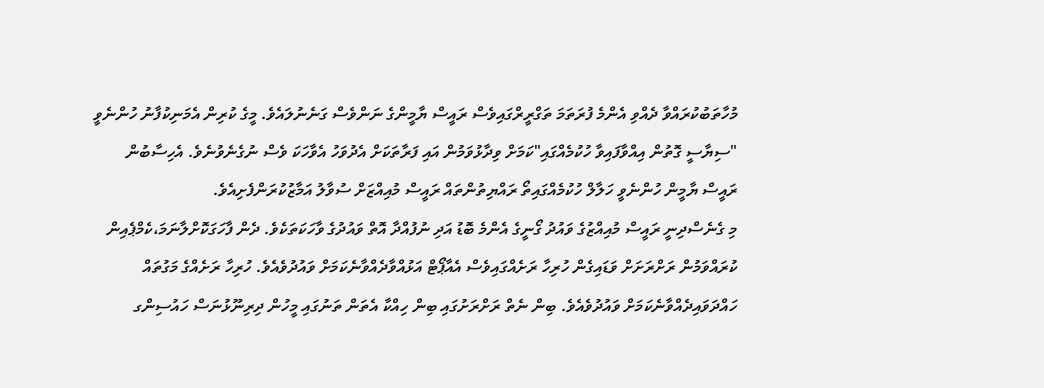މުހާތަބުކުރައްވާ ދެއްވި އެންމެ ފުރަތަމަ ތަގްރީރްގައިވެސް ރައީސް ޔާމީންގެ ނަންވެސް ގަނެނުލައެވެ. މީގެ ކުރިން އެމަނިކުފާނު ހުންނެވީ "ސިޔާސީ ގޮތުން އިއްވާފައިވާ ހުކުމެއްގައި"ކަމަށް ވިދާޅުވަމުން އައި ފަރާތަކަށް އެދުވަހު އެވާހަކަ ވެސް ނުގެނެވުނެވެ. އެހިސާބުން ރައީސް ޔާމީން ހުންނެވީ ހަލާލް ހުކުމެއްގައިތޯ ރައްޔިތުންތައް ރައީސް މުއިއްޒަށް ސުވާލު އަމާޒުކުރަންފެށިއެވެ.
މި ގެނެސްދިނީ ރައީސް މުއިއްޒުގެ ވައުދު ގޯނީގެ އެންމެ ބޮޑު އަދި ނުފުއްދާ އޮތް ވައުދުގެ ވާހަކަތަކެވެ. ދެން ފާހަގަކޮށްލާނަމަ،ކެމްޕެއިން ކުރައްވަމުން ރަށްރަށަށް ވަޑައިގެން ހުރިހާ ރަށެއްގައިވެސް އެއާޕޯޓް އަޅުއްވާދެއްވާނެކަމަށް ވައުދުވެއެވެ. ހުރިހާ ރަށެއްގެ މަގުތައް ހައްދަވައިދެއްވާނެކަމަށް ވައުދުވެއެވެ. ބިން ނެތް ރަށްރަށުގައި ބިން ހިއްކާ އެތަން ތަނުގައި މީހުން ދިރިނޫޅުނަސް ހައުސިންގ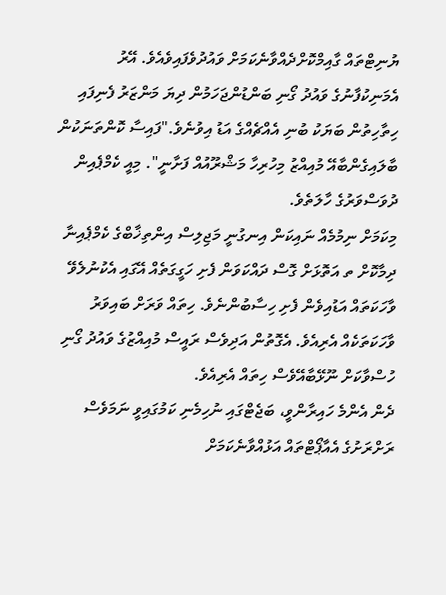ޔުނިޓްތައް ގާއިމްކޮށްދެއްވާނެކަމަށް ވައުދުވެފައިވެއެވެ. އޭރު އެމަނިކުފާނުގެ ވައުދު ގޯނި ބަންޑުންޖަހަމުން ދިޔަ މަންޒަރު ފެނިފައި ހިތާހިތުން ބަޔަކު ބުނި އެއްޗެއްގެ އަޑު އިވުނެވެ."ފައިސާ ކޮންތަނަކުން ބާލައިގެންބާއޭ މުއިއްޒު މިހުރިހާ މަޝްރޫއުއް ފަށާނީ". މިއީ ކެމްޕެއިން ދުވަސްވަރުގެ ހާލަތެވެ.
މިކަމަށް ނިމުމެއް ނައިކަން އިނގުނީ މަޖިލިސް އިންތިޚާބްގެ ކެމްޕެއިނާ ދިމާކޮށް ތ އަތޮޅަށް ގޮސް ދައްކަވަން ފެށި ހަގީގަތެއް އޭގައި އެކުނުލެވޭ ވާހަކަތައް އަޑުއިވެން ފެށި ހިސާބުންނެވެ. ހިތައް ވަރަށް ބައިވަރު ވާހަކަތަކެއް އެރިއެވެ. އެގޮތުން އަދިވެސް ރައީސް މުއިއްޒުގެ ވައުދު ގޯނި ހުސްވާކަށް ނޫޅޭބާއޭވެސް ހިތައް އެރިއެވެ.
ދެން އެންމެ ހައިރާންވީ، ބަޖެޓްގައި ނުހިމެނި ކަމުގައިވީ ނަމަވެސް ރަށްރަށުގެ އެއާޕޯޓްތައް އަޅުއްވާނެކަމަށް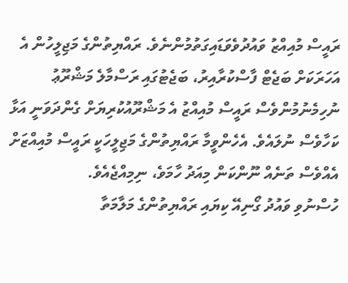ރައީސް މުއިއްޒު ވައުދުވެވަޑައިގަތުމުންނެވެ. ރައްޔިތުންގެ މަޖިލީހުން އެ އަހަރަކަށް ބަޖެޓް ފާސްކުރާއިރު، ބަޖެޓުގައި ރަސްމާލެ މަޝްރޫޢު ނުހިމެނުމުންވެސް ރައީސް މުއިއްޒު އެ މަޝްރޫއުކުރިޔަށް ގެންދަވަނީ އަޅާ ކަހާވެސް ނުލައެވެ. އެހެންވީމާ ރައްޔިތުންގެ މަޖިލީހަކީ ރައީސް މުއިއްޒަށް އެއްވެސް ތަނެއް ނޫންކަން މިއަދު ހާމަވެ، ނިމިއްޖެއެވެ.
ހުސްނުވި ވައުދު ގޯނިއޭ ކިޔައި ރައްޔިތުންގެ މަލާމަތާ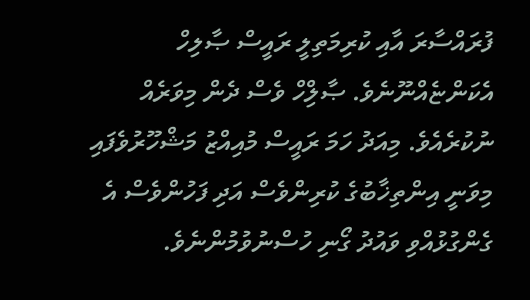ފުރައްސާރަ އާއި ކުރިމަތިލީ ރައީސް ޞާލިހް އެކަންޏެއްނޫނެވެ. ޞާލިްހް ވެސް ދެން މިވަރެއް ނުކުރެއެވެ. މިއަދު ހަމަ ރައީސް މުއިއްޒު މަޝްހޫރުވެފައި މިވަނީ އިންތިޚާބުގެ ކުރިންވެސް އަދި ފަހުންވެސް އެ ގެންގުޅުއްވި ވައުދު ގޯނި ހުސްނުވުމުންނެވެ.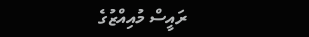ރައީސް މުއިއްޒުގެ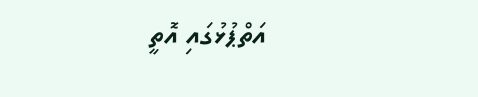އަތްޕުޅުގައި އޮތީ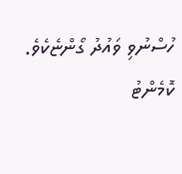ހުސްނުވި ވައުދު ގޯންޏެކެވެ.
ކޮމެންޓު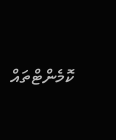ކޮމެންޓްތައް